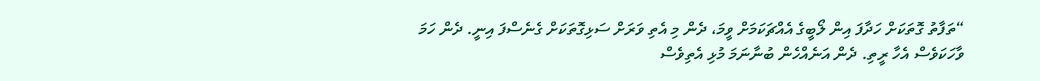“ތަފާތު ގޮތަކަށް ހަދާފަ އިން ލޯބީގެ އެއްޗަކަމަށް ވީމަ، ދެން މި އެތި ވަރަށް ސަޅިގޮތަކަށް ގެނެސްފަ އިނީ. ދެން ހަމަ ވާހަކަވެސް އެހާ ރީތި. ދެން އަނެއްހެން ބުނާނަމަ މުޅި އެތިވެސް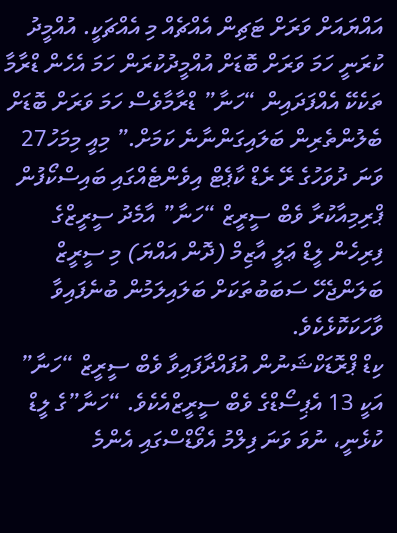އައްޔައަށް ވަރަށް ޓަޗިން އެއްޗެއް މި އެއްޗަކީ. އުއްމީދު ކުރަނީ ހަމަ ވަރަށް ބޮޑަށް އުއްމީދުކުރަން ހަމަ އެހެން ޑްރާމާ ތަކެކޭ އެއްފަދައިން “ހަނާ” ޑްރާމާވެސް ހަމަ ވަރަށް ބޮޑަށް ބެލުންތެރިން ބަލައިގަންނާނެ ކަމަށް.” މިއީ މިމަހު27 ވަނަ ދުވަހުގެ ރޭ ރެޑް ކާޕެޓް އިވެންޓެއްގައި ބައިސްކޯފުން ޕްރިމިއާކުރާ ވެބް ސީރީޒް “ހަނާ” އާމެދު ސީރީޒްގެ ފިރިހެން ލީޑް ޢަލީ އާޒިމް (ދޮން އައްޔަ) މި ސީރީޒް ބަލަންޖެހޭ ސަބަބުތަކަށް ބަލައިލަމުން ބުނެފައިވާ ވާހަކަކޮޅެކެވެ.
ކިޑް ޕްރޮޑަކްޝަނުން އުފައްދާފައިވާ ވެބް ސީރީޒް “ހަނާ” އަކީ 13 އެޕިސޯޑްގެ ވެބް ސީރީޒްއެކެވެ. “ހަނާ”ގެ ލީޑް ކުޅެނީ، ނުވަ ވަނަ ފިލްމު އެވޯޑްސްގައި އެންމެ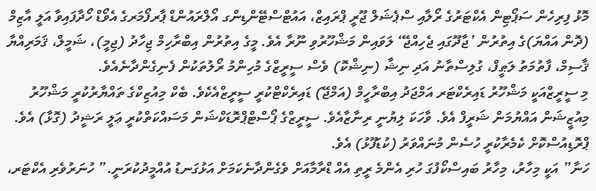މޮޅު ފިރިހެން ސަޕޯޓިން އެކްޓަރުގެ ރޯލާއި ސްޕެޝަލް ޖޫރީ ޕްރައިޒް، އައުޓްސްޓޭންޑިންގ އޯލްރައުންޑް ޕާރފޯމަރގެ އެވޯޑް ހޯދާފައިވާ އަލީ އާޒިމް (ދޮން އައްޔަ)ގެ އިތުރުން ’ޖާދޫގައި ޖެހިއްޖޭ‘ ލަވައިން މަޝްހޫރުވި ނޫރާ އެވެ. މީގެ އިތުރުން އިބްރާހިމް ޖިހާދު (ޖިމީ)، ޝަމީލް، ޤަމަރިއްޔާ ޤާސިމް، ފާތުމަތު ލަޠީފް، ގުލިސްތާނު އަދި ނިޝާ (ނިޝްކޮ) ވެސް ސީރީޒްގެ މުހިންމު ރޯލުތަކުން ފެނިގެންދާނެއެވެ.
މި ސީރީޒްއަކީ މަޝްހޫރު ޑައިރެކްޓަރ އަމްޖަދު އިބްރާހީމް (އަމްޖޭ) ޑައިރެކްޓްކުރީ ސީރީޒްއެކެވެ. ބެކް މިއުޒިކްގެ ތައްޔާރުކުރީ މަޝްހޫރު މިއުޒީޝަން އައްޔުމަން ޝަރީފް އެވެ. ވާހަކަ ލިޔުނީ ރިނާޒާއެވެ. ސީރީޒްގެ ޕޯސްޓްޕްރޮޑަކްޝަން މަސައްކަތްކުރީ ޢަލީ ރަޝީދު (ގޮޅާ) އެވެ. ޕްރޮޑިއުސްކޮށް ކެމެރާކުރީ ހުސެން މުނައްވަރު (ކުޑަފޫޅު) އެވެ.
ހަނާ” އަކީ މިހާރު، މިހާރު ބައިސްކޯފުގަ ހުރި އެންމެ ރީތި އެއް ޑްރާމާއަށް ވެގެންދާނެކަމަށް އަޅުގަނޑު އުއްމީދުކުރަނީ.” ހުނަރުވެރި އެކްޓަރ،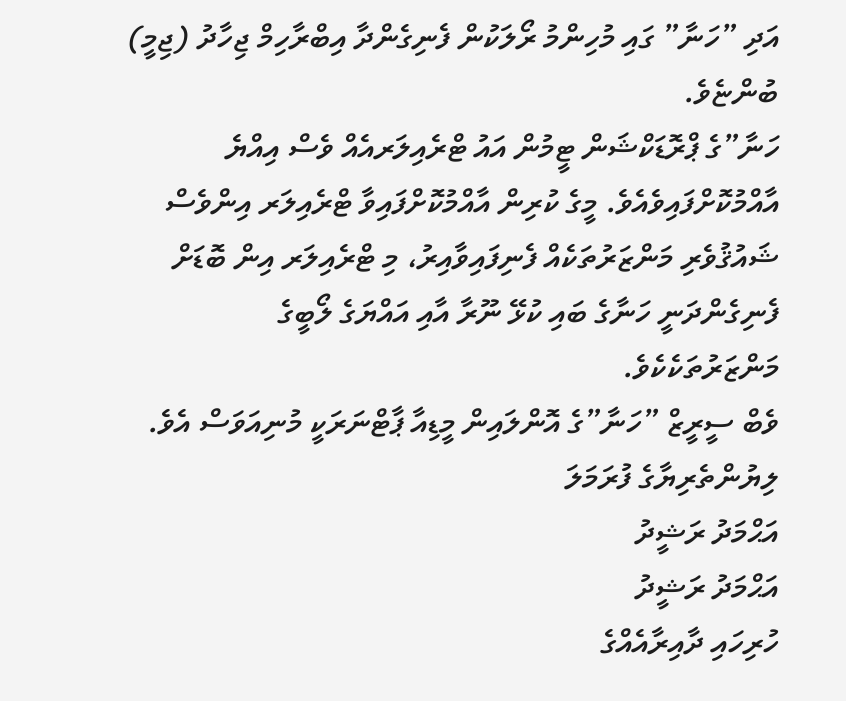އަދި ”ހަނާ” ގައި މުހިންމު ރޯލަކުން ފެނިގެންދާ އިބްރާހިމް ޖިހާދު (ޖިމީ) ބުންޏެވެ.
ހަނާ”ގެ ޕްރޮޑަކްޝަން ޓީމުން އައު ޓްރެއިލަރއެއް ވެސް އިއްޔެ އާއްމުކޮށްފައިވެއެވެ. މީގެ ކުރިން އާއްމުކޮށްފައިވާ ޓްރެއިލަރ އިންވެސް ޝައުޤުވެރި މަންޒަރުތަކެއް ފެނިފައިވާއިރު، މި ޓްރެއިލަރ އިން ބޮޑަށް ފެނިގެންދަނީ ހަނާގެ ބައި ކުޅޭ ނޫރާ އާއި އައްޔަގެ ލޯބީގެ މަންޒަރުތަކެކެވެ.
ވެބް ސީރީޒް ”ހަނާ”ގެ އޮންލައިން މީޑިއާ ޕާޓްނަރަކީ މުނިއަވަސް އެވެ.
ލިޔުންތެރިޔާގެ ފުރަމަލަ
އަޙްމަދު ރަޝީދު
އަޙްމަދު ރަޝީދު
ހުރިހައި ދާއިރާއެއްގެ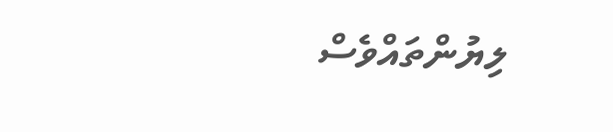ލިޔުންތައްވެސް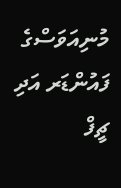މުނިއަވަސްގެ ފައުންޑަރ އަދި ޗީފް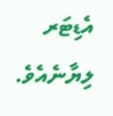އެޑިޓަރ ލިޔާނެއެވެ.